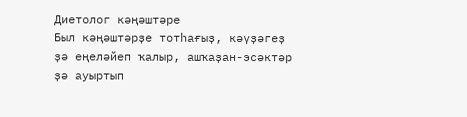Диетолог кәңәштәре
Был кәңәштәрҙе тотһағыҙ, кәүҙәгеҙ ҙә еңеләйеп ҡалыр, ашҡаҙан-эсәктәр ҙә ауыртып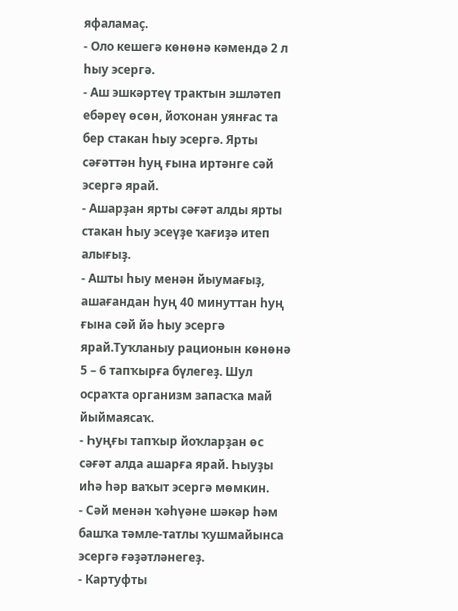яфаламаҫ.
- Оло кешегә көнөнә кәмендә 2 л һыу эсергә.
- Аш эшкәртеү трактын эшләтеп ебәреү өсөн, йоҡонан уянғас та бер стакан һыу эсергә. Ярты сәғәттән һуң ғына иртәнге сәй эсергә ярай.
- Ашарҙан ярты сәғәт алды ярты стакан һыу эсеүҙе ҡағиҙә итеп алығыҙ.
- Ашты һыу менән йыумағыҙ, ашағандан һуң 40 минуттан һуң ғына сәй йә һыу эсергә ярай.Туҡланыу рационын көнөнә 5 – 6 тапҡырға бүлегеҙ. Шул осраҡта организм запасҡа май йыймаясаҡ.
- Һуңғы тапҡыр йоҡларҙан өс сәғәт алда ашарға ярай. Һыуҙы иһә һәр ваҡыт эсергә мөмкин.
- Сәй менән ҡәһүәне шәкәр һәм башҡа тәмле-татлы ҡушмайынса эсергә ғәҙәтләнегеҙ.
- Картуфты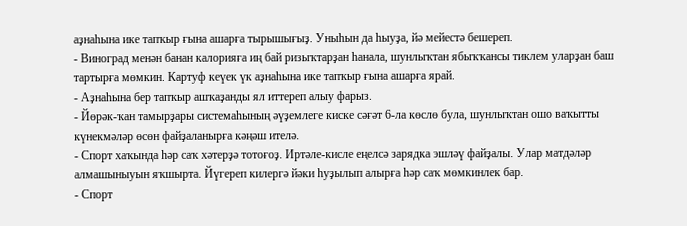аҙнаһына ике тапҡыр ғына ашарға тырышығыҙ. Уныһын да һыуҙа, йә мейестә бешереп.
- Виноград менән банан калорияға иң бай ризыҡтарҙан һанала, шунлыҡтан ябыҡҡансы тиклем уларҙан баш тартырға мөмкин. Картуф кеүек үк аҙнаһына ике тапҡыр ғына ашарға ярай.
- Аҙнаһына бер тапҡыр ашҡаҙанды ял иттереп алыу фарыз.
- Йөрәк-ҡан тамырҙары системаһының әүҙемлеге киске сәғәт 6-ла көслө була, шунлыҡтан ошо ваҡытты күнекмәләр өсөн файҙаланырға кәңәш ителә.
- Спорт хаҡында һәр саҡ хәтерҙә тотоғоҙ. Иртәле-кисле еңелсә зарядка эшләү файҙалы. Улар матдәләр алмашыныуын яҡшырта. Йүгереп килергә йәки һуҙылып алырға һәр саҡ мөмкинлек бар.
- Спорт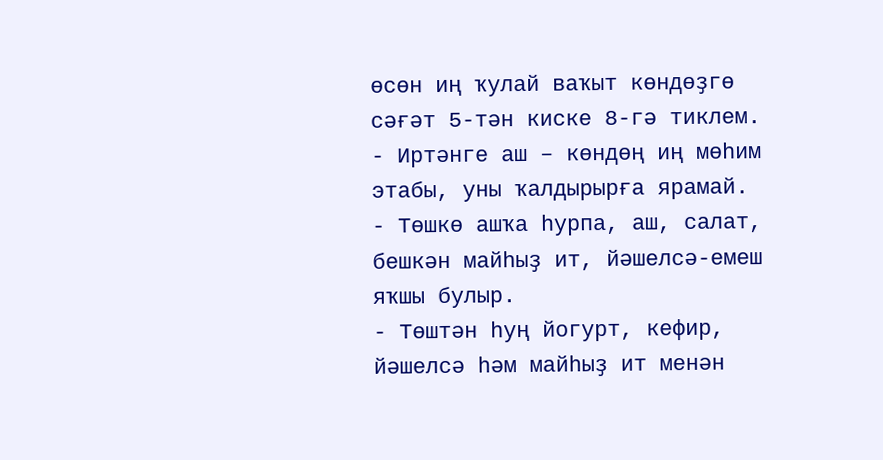өсөн иң ҡулай ваҡыт көндөҙгө сәғәт 5-тән киске 8-гә тиклем.
- Иртәнге аш – көндөң иң мөһим этабы, уны ҡалдырырға ярамай.
- Төшкө ашҡа һурпа, аш, салат, бешкән майһыҙ ит, йәшелсә-емеш яҡшы булыр.
- Төштән һуң йогурт, кефир, йәшелсә һәм майһыҙ ит менән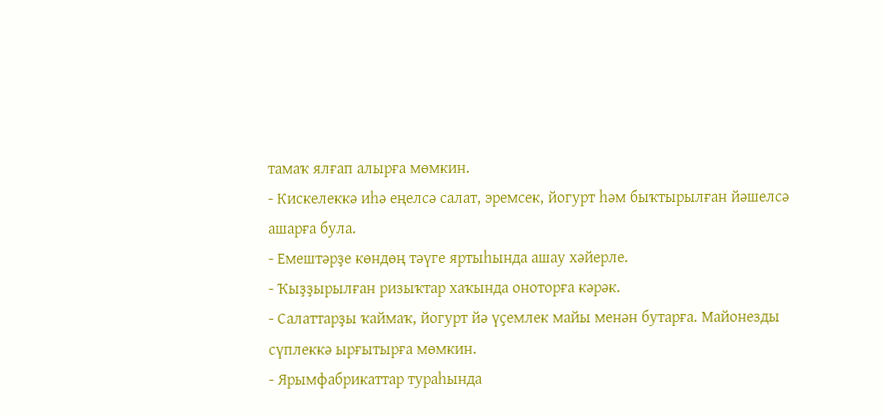тамаҡ ялғап алырға мөмкин.
- Кискелеккә иһә еңелсә салат, эремсек, йогурт һәм быҡтырылған йәшелсә ашарға була.
- Емештәрҙе көндөң тәүге яртыһында ашау хәйерле.
- Ҡыҙҙырылған ризыҡтар хаҡында оноторға кәрәк.
- Салаттарҙы ҡаймаҡ, йогурт йә үҫемлек майы менән бутарға. Майонезды сүплеккә ырғытырға мөмкин.
- Ярымфабрикаттар тураһында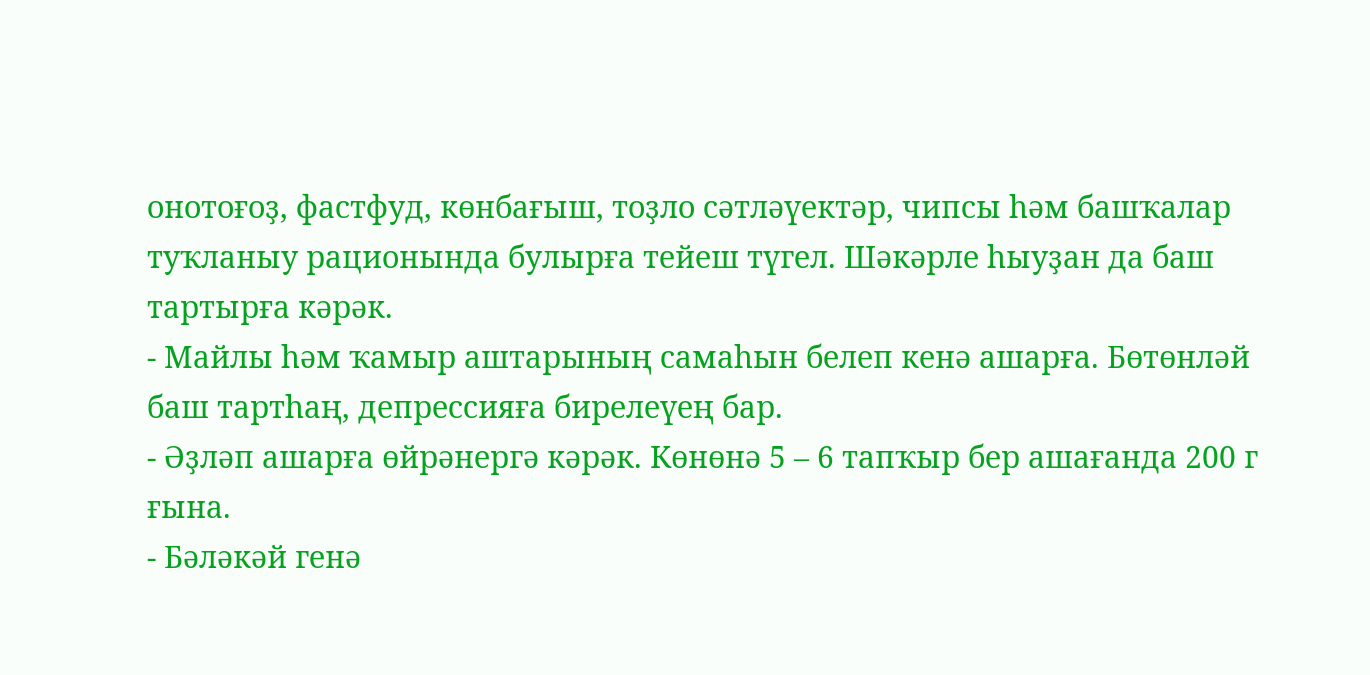онотоғоҙ, фастфуд, көнбағыш, тоҙло сәтләүектәр, чипсы һәм башҡалар туҡланыу рационында булырға тейеш түгел. Шәкәрле һыуҙан да баш тартырға кәрәк.
- Майлы һәм ҡамыр аштарының самаһын белеп кенә ашарға. Бөтөнләй баш тартһаң, депрессияға бирелеүең бар.
- Әҙләп ашарға өйрәнергә кәрәк. Көнөнә 5 – 6 тапҡыр бер ашағанда 200 г ғына.
- Бәләкәй генә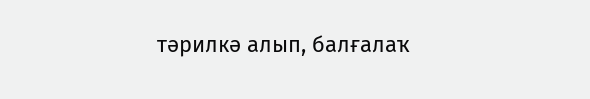тәрилкә алып, балғалаҡ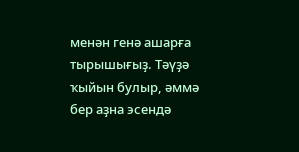менән генә ашарға тырышығыҙ. Тәүҙә ҡыйын булыр, әммә бер аҙна эсендә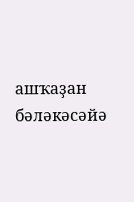ашҡаҙан бәләкәсәйә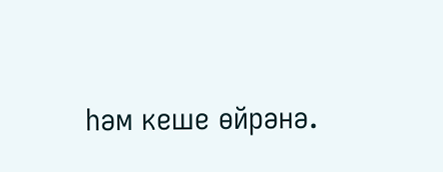һәм кеше өйрәнә.